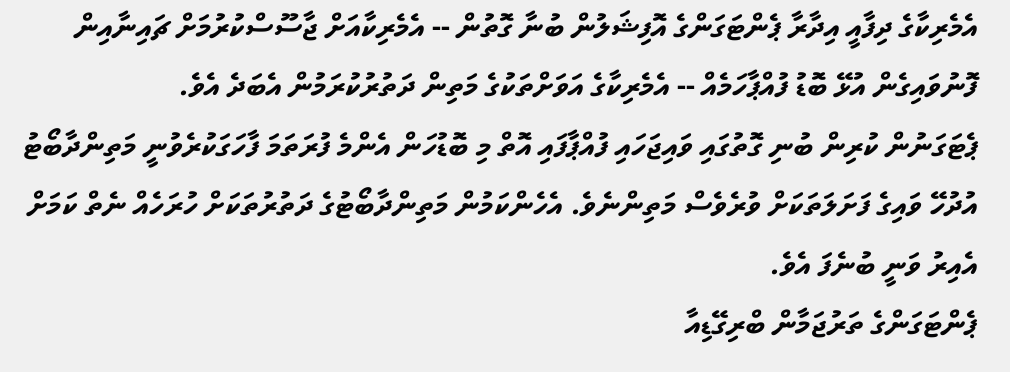އެމެރިކާގެ ދިފާއީ އިދާރާ ޕެންޓަގަންގެ އޮފިޝަލުން ބުނާ ގޮތުން -- އެމެރިކާއަށް ޖާސޫސްކުރުމަށް ޗައިނާއިން ފޮނުވައިގެން އުޅޭ ބޮޑު ފުއްޕާހަމެއް -- އެމެރިކާގެ އަވަށްތަކުގެ މަތިން ދަތުރުކުރަމުން އެބަދެ އެވެ.
ޕެޓަގަނުން ކުރިން ބުނި ގޮތުގައި ވައިޖަހައި ފުއްޕާފައި އޮތް މި ބޮޑުހަން އެންމެ ފުރަތަމަ ފާހަގަކުރެވުނީ މަތިންދާބޯޓު އުދުހޭ ވައިގެ ފަށަލަތަކަށް ވުރެވެސް މަތިންނެވެ. އެހެންކަމުން މަތިންދާބޯޓުގެ ދަތުރުތަކަށް ހުރަހެއް ނެތް ކަމަށް އެއިރު ވަނީ ބުނެފަ އެވެ.
ޕެންޓަގަންގެ ތަރުޖަމާން ބްރިގޭޑިއާ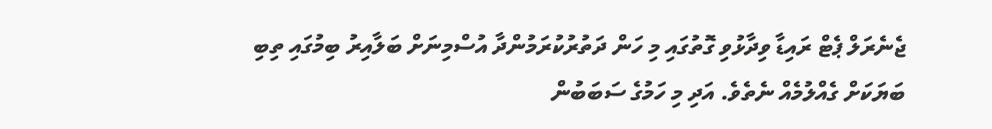ޖެނެރަލް ޕެޓް ރައިޑާ ވިދާޅުވި ގޮތުގައި މި ހަން ދަތުރުކުރަމުންދާ އުސްމިނަށް ބަލާއިރު ބިމުގައި ތިބި ބަޔަކަށް ގެއްލުމެއް ނެތެވެ. އަދި މި ހަމުގެ ސަބަބުން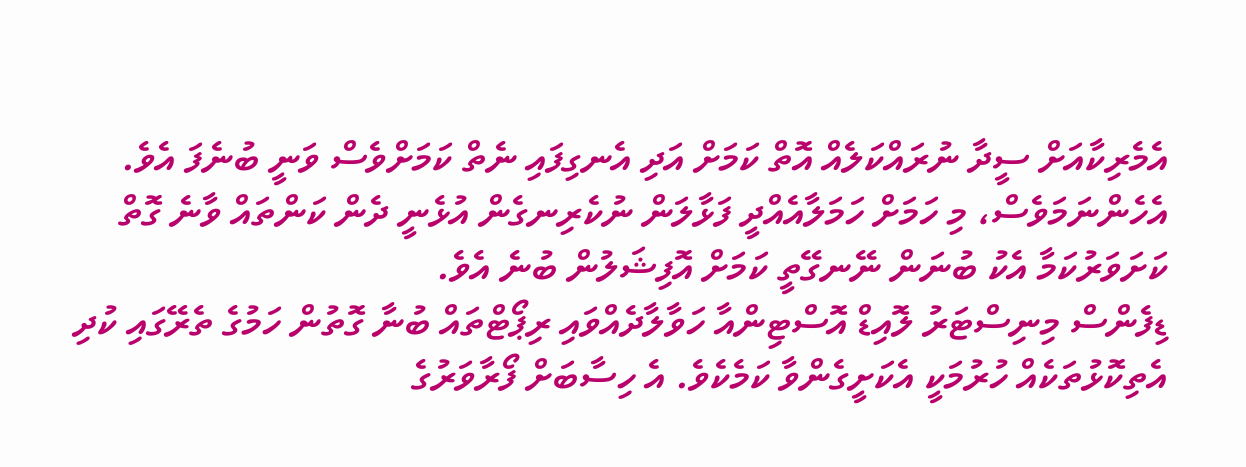އެމެރިކާއަށް ސީދާ ނުރައްކަލެއް އޮތް ކަމަށް އަދި އެނގިފައި ނެތް ކަމަށްވެސް ވަނީ ބުނެފަ އެވެ.
އެހެންނަމަވެސް، މި ހަމަށް ހަމަލާއެއްދީ ފަޅާލަން ނުކެރިނގެން އުޅެނީ ދެން ކަންތައް ވާނެ ގޮތް ކަށަވަރުކަމާ އެކު ބުނަން ނޭނގޭތީ ކަމަށް އޮފިޝަލުން ބުނެ އެވެ.
ޑިފެންސް މިނިސްޓަރު ލޮއިޑް އޮސްޓިންއާ ހަވާލާދެއްވައި ރިޕޯޓްތައް ބުނާ ގޮތުން ހަމުގެ ތެރޭގައި ކުދި އެތިކޮޅުތަކެއް ހުރުމަކީ އެކަށީގެންވާ ކަމެކެވެ. އެ ހިސާބަށް ފޯރާވަރުގެ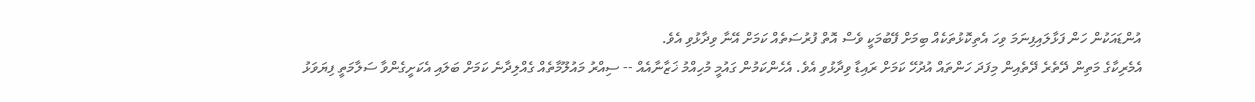އުންޑައަކުން ހަން ފަޅާލައިފިނަމަ ވިހަ އެތިކޮޅުތަކެއް ބިމަށް ފޭބުމަކީ ވެސް އޮތް ފުރުސަތެއް ކަމަށް އޭނާ ވިދާޅުވި އެވެ.
އެމެރިކާގެ މަތިން ދޭތެރެ ދޭތެއިން މިފަދަ ހަންތައް އުދުހޭ ކަމަށް ރައިޑާ ވިދާޅުވި އެވެ. އެހެންކަމުން ގައުމީ މުހިއްމު ޚަޒާނާއެއް -- ސިއްރު މައުލޫމާތެއް ގެއްލިދާނެ ކަމަށް ބަލައި އެކަށީގެންވާ ސަލާމަތީ ފިޔަވަޅު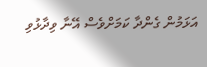އަޅަމުން ގެންދާ ކަމަށްވެސް އޭނާ ވިދާޅުވި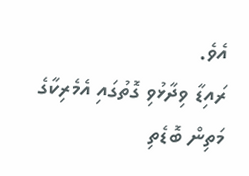އެވެ.
ރައިޑާ ވިދާޅުވި ގޮތުގައި އެމެރިކާގެ މަތިން ބޮޑެތި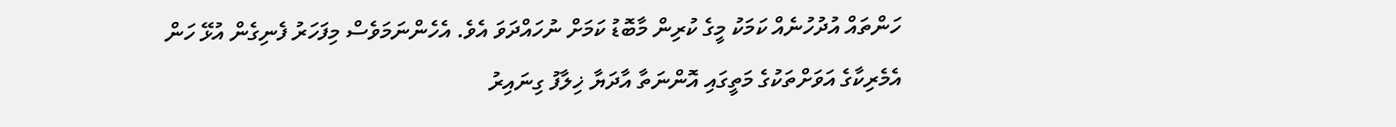ހަންތައް އުދުހުނެއް ކަމަކު މީގެ ކުރިން މާބޮޑު ކަމަށް ނުހައްދަވަ އެވެ. އެހެންނަމަވެސް މިފަހަރު ފެނިގެން އުޅޭ ހަން އެމެރިކާގެ އަވަށްތަކުގެ މަތީގައި އޮންނަތާ އާދަޔާ ޚިލާފު ގިނައިރު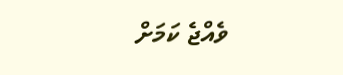ވެއްޖެ ކަމަށް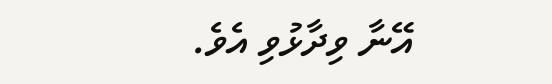އޭނާ ވިދާޅުވި އެވެ.